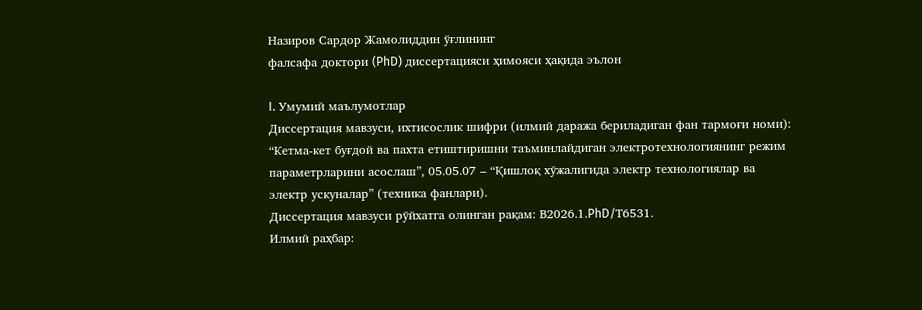Назиров Сардор Жамолиддин ўғлининг
фалсафа доктори (PhD) диссертацияси ҳимояси ҳақида эълон

I. Умумий маълумотлар
Диссертация мавзуси, ихтисослик шифри (илмий даража бериладиган фан тармоғи номи): “Кетма-кет буғдой ва пахта етиштиришни таъминлайдиган электротехнологиянинг режим параметрларини асослаш”, 05.05.07 – “Қишлоқ хўжалигида электр технологиялар ва электр ускуналар” (техника фанлари).
Диссертация мавзуси рўйхатга олинган рақам: В2026.1.PhD/Т6531.
Илмий раҳбар: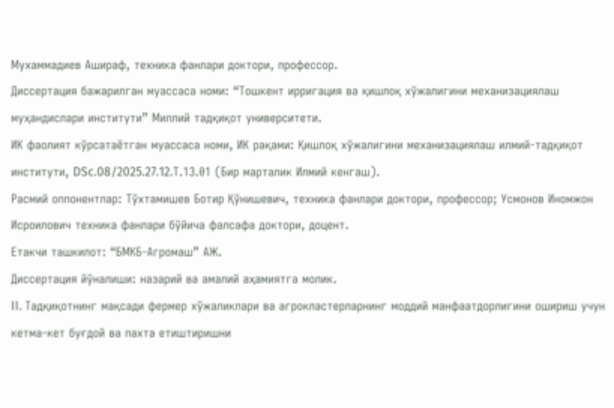Мухаммадиев Ашираф, техника фанлари доктори, профессор.
Диссертация бажарилган муассаса номи: “Тошкент ирригация ва қишлоқ хўжалигини механизациялаш муҳандислари институти” Миллий тадқиқот университети.
ИК фаолият кўрсатаётган муассаса номи, ИК рақами: Қишлоқ хўжалигини механизациялаш илмий-тадқиқот институти, DSc.08/2025.27.12.Т.13.01 (Бир марталик Илмий кенгаш).
Расмий оппонентлар: Тўхтамишев Ботир Қўнишевич, техника фанлари доктори, профессор; Усмонов Иномжон Исроилович техника фанлари бўйича фалсафа доктори, доцент.
Етакчи ташкилот: “БМКБ-Агромаш” АЖ.
Диссертация йўналиши: назарий ва амалий аҳамиятга молик.
II. Тадқиқотнинг мақсади фермер хўжаликлари ва агрокластерларнинг моддий манфаатдорлигини ошириш учун кетма-кет буғдой ва пахта етиштиришни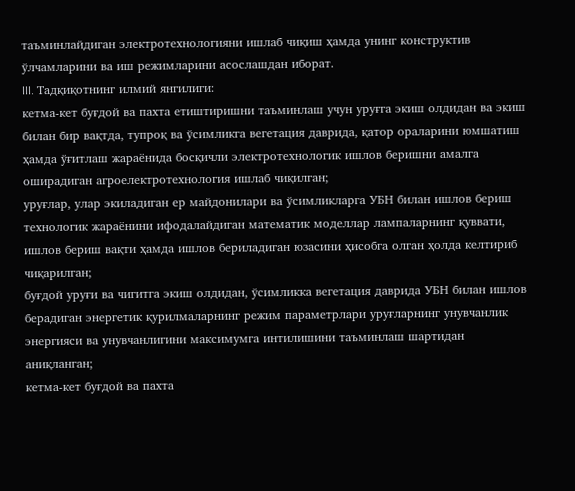таъминлайдиган электротехнологияни ишлаб чиқиш ҳамда унинг конструктив ўлчамларини ва иш режимларини асослашдан иборат.
III. Тадқиқотнинг илмий янгилиги:
кетма-кет буғдой ва пахта етиштиришни таъминлаш учун уруғга экиш олдидан ва экиш билан бир вақтда, тупроқ ва ўсимликга вегетация даврида, қатор ораларини юмшатиш ҳамда ўғитлаш жараёнида босқичли электротехнологик ишлов беришни амалга оширадиган агроелектротехнология ишлаб чиқилган;
уруғлар, улар экиладиган ер майдонилари ва ўсимликларга УБН билан ишлов бериш технологик жараёнини ифодалайдиган математик моделлар лампаларнинг қуввати, ишлов бериш вақти ҳамда ишлов бериладиган юзасини ҳисобга олган ҳолда келтириб чиқарилган;
буғдой уруғи ва чигитга экиш олдидан, ўсимликка вегетация даврида УБН билан ишлов берадиган энергетик қурилмаларнинг режим параметрлари уруғларнинг унувчанлик энергияси ва унувчанлигини максимумга интилишини таъминлаш шартидан аниқланган;
кетма-кет буғдой ва пахта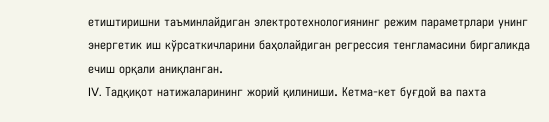етиштиришни таъминлайдиган электротехнологиянинг режим параметрлари унинг энергетик иш кўрсаткичларини баҳолайдиган регрессия тенгламасини биргаликда ечиш орқали аниқланган.
IV. Тадқиқот натижаларининг жорий қилиниши. Кетма-кет буғдой ва пахта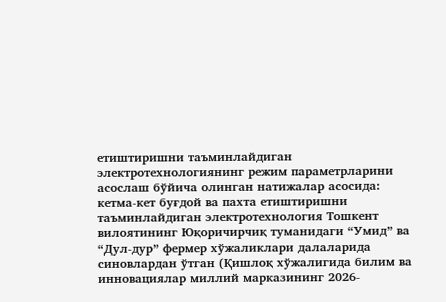етиштиришни таъминлайдиган электротехнологиянинг режим параметрларини асослаш бўйича олинган натижалар асосида:
кетма-кет буғдой ва пахта етиштиришни таъминлайдиган электротехнология Тошкент вилоятининг Юқоричирчиқ туманидаги “Умид” ва “Дул-дур” фермер хўжаликлари далаларида синовлардан ўтган (Қишлоқ хўжалигида билим ва инновациялар миллий марказининг 2026-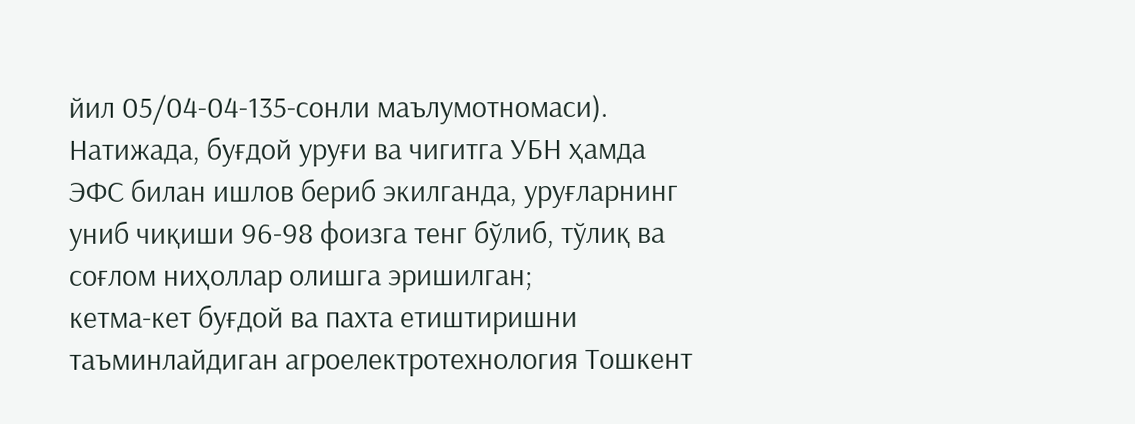йил 05/04-04-135-сонли маълумотномаси). Натижада, буғдой уруғи ва чигитга УБН ҳамда ЭФС билан ишлов бериб экилганда, уруғларнинг униб чиқиши 96-98 фоизга тенг бўлиб, тўлиқ ва соғлом ниҳоллар олишга эришилган;
кетма-кет буғдой ва пахта етиштиришни таъминлайдиган агроелектротехнология Тошкент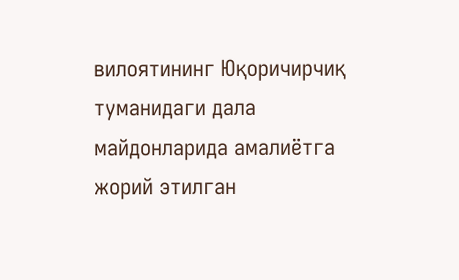вилоятининг Юқоричирчиқ туманидаги дала майдонларида амалиётга жорий этилган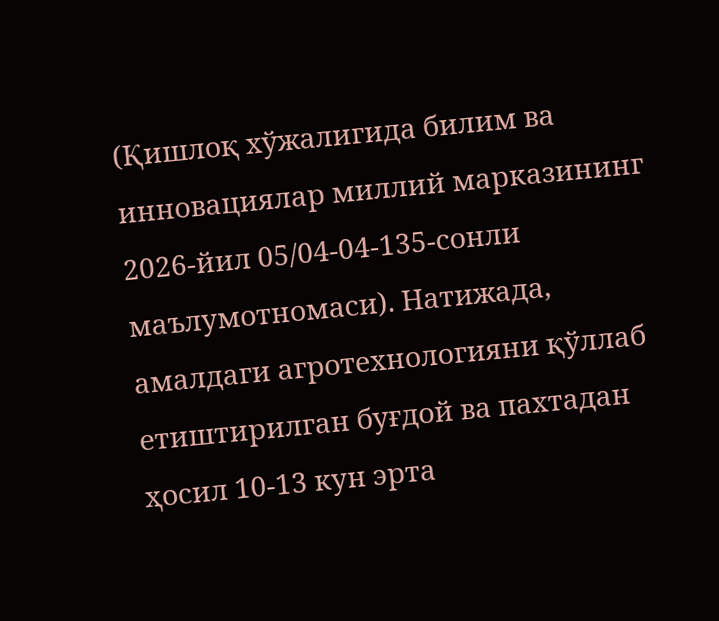(Қишлоқ хўжалигида билим ва инновациялар миллий марказининг 2026-йил 05/04-04-135-сонли маълумотномаси). Натижада, амалдаги агротехнологияни қўллаб етиштирилган буғдой ва пахтадан ҳосил 10-13 кун эрта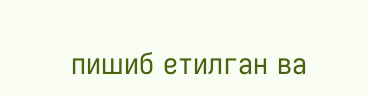пишиб етилган ва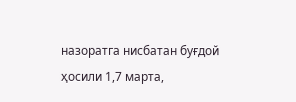назоратга нисбатан буғдой ҳосили 1,7 марта,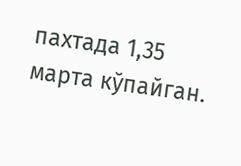пахтада 1,35 марта кўпайган.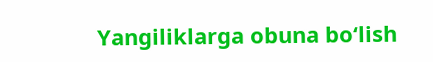Yangiliklarga obuna bo‘lish